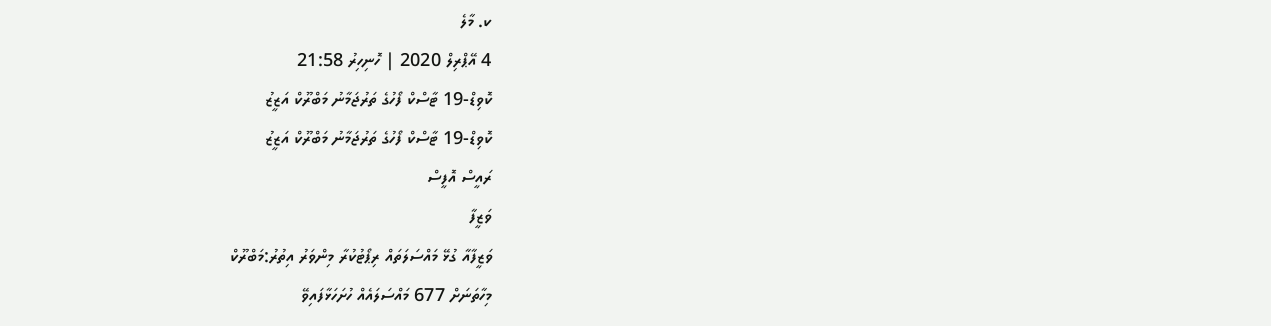ކ. މާލެ
4 އޭޕްރިލް 2020 | ހޮނިހިރު 21:58
ކޮވިޑް-19 ޓާސްކް ފޯހުގެ ތަރުޖަމާނު މަބްރޫކް އަޒީޒު
ކޮވިޑް-19 ޓާސްކް ފޯހުގެ ތަރުޖަމާނު މަބްރޫކް އަޒީޒު
ރައީސް އޮފީސް
ވަޒީފާ
ވަޒީފާއާ ގުޅޭ މައްސަލަތައް ރިޕޯޓުކުރާ މިންވަރު އިތުރު:މަބްރޫކް
މިހާތަނަށް 677 މައްސަލައެއް ހުށަހަޅާފައިވޭ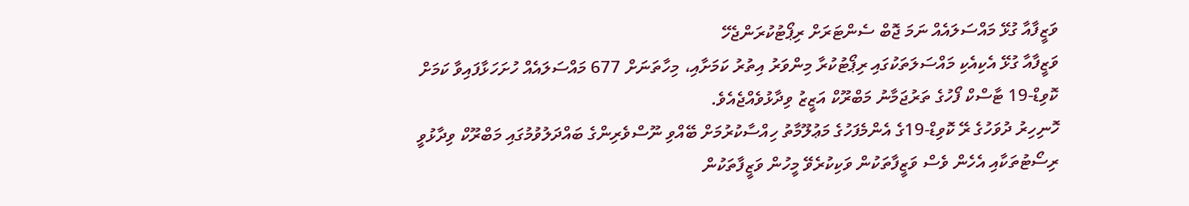ވަޒީފާއާ ގުޅޭ މައްސަލައެއް ނަމަ ޖޮބް ސެންޓަރަށް ރިޕޯޓުކުރަންޖެހޭ
ވަޒީފާއާ ގުޅޭ އެކިއެކި މައްސަލަތަކުގައި ރިޕޯޓުކުރާ މިންވަރު އިތުރު ކަމަށާއި، މިހާތަނަށް 677 މައްސަލައެއް ހުށަހަޅާފައިވާ ކަމަށް ކޮވިޑް-19 ޓާސްކް ފޯހުގެ ތަރުޖަމާނު މަބްރޫކް އަޒީޒު ވިދާޅުވެއްޖެއެވެ.
ހޮނިހިރު ދުވަހުގެ ރޭ ކޮވިޑް-19ގެ އެންމެފަހުގެ މަޢުލޫމާތު ހިއްސާކުރުމަށް ބޭއްވި ނޫސްވެރިންގެ ބައްދަލުވުމުގައި މަބްރޫކް ވިދާޅުވީ ރިސޯޓުތަކާއި އެހެން ވެސް ވަޒީފާތަކުން ވަކިކުރެވޭ މީހުން ވަޒީފާތަކުން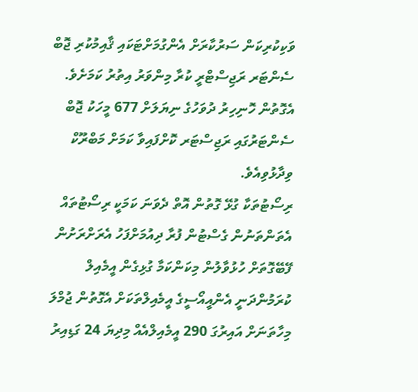ވަކިކުރިކަން ސަރުކާރަށް އެންގުމަށްޓަކައި ޤާއިމުކުރި ޖޮބް ސެންޓަރ ރަޖިސްޓްރީ ކުރާ މިންވަރު އިތުރު ކަމަށެވެ.
އެގޮތުން ހޮނިހިރު ދުވަހުގެ ނިޔަލަށް 677 މީހަކު ޖޮބް ސެންޓަރުގައި ރަޖިސްޓަރ ކޮށްފައިވާ ކަމަށް މަބްރޫކް ވިދާޅުވިއެވެ.
ރިސޯޓުތަކާ ގުޅޭ ގޮތުން އޮތް ދެވަނަ ކަމަކީ ރިސޯޓުތައް އެތަންތަނުން ގެސްޓުން ފުރާ ދިއުމަށްފަހު އެރަށްރަށުން ފޭބޭގޮތަށް ހުޅުވާލުން މިކަންކަމާ ގުޅިގެން އީމެއިލް ކުރަމުންދަނީ އެންއީއޯސީގެ އީމެއިލްތަކަށް އެގޮތުން ޖުމްލަ މިހާތަނަށް އައިރުގަ 290 އީމެއިލްއެއް މިދިޔަ 24 ގަޑިއިރު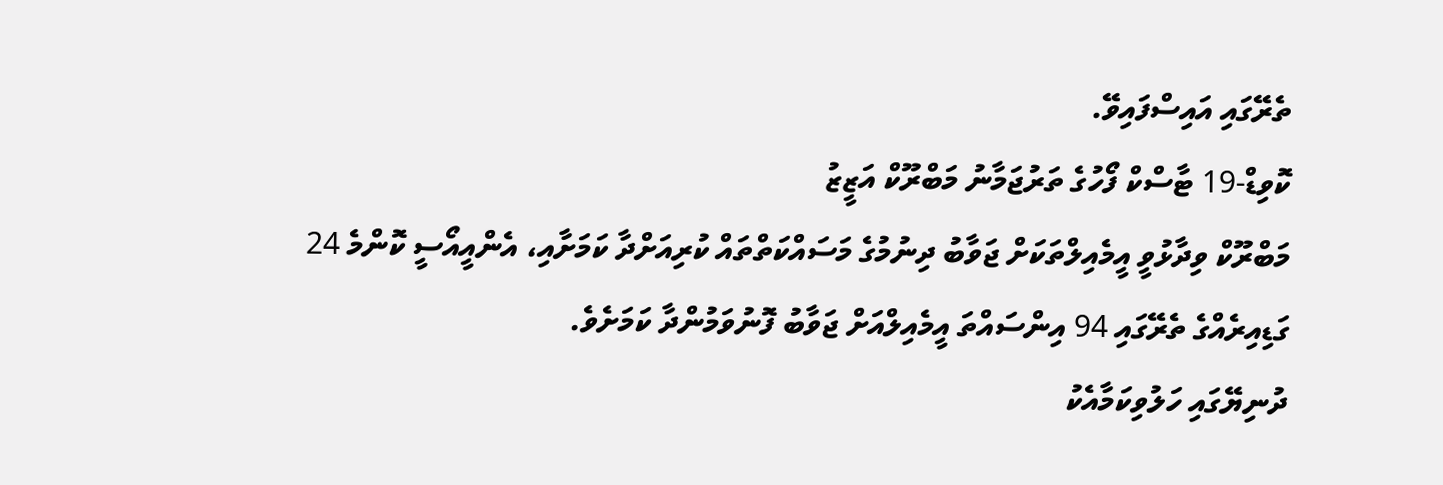ތެރޭގައި އައިސްފައިވޭ.
ކޮވިޑް-19 ޓާސްކް ފޯހުގެ ތަރުޖަމާނު މަބްރޫކް އަޒީޒު
މަބްރޫކް ވިދާޅުވީ އީމެއިލްތަކަށް ޖަވާބު ދިނުމުގެ މަސައްކަތްތައް ކުރިއަށްދާ ކަމަށާއި، އެންއީއޯސީ ކޮންމެ 24 ގަޑިއިރެއްގެ ތެރޭގައި 94 އިންސައްތަ އީމެއިލްއަށް ޖަވާބު ފޮނުވަމުންދާ ކަމަށެވެ.
ދުނިޔޭގައި ހަލުވިކަމާއެކު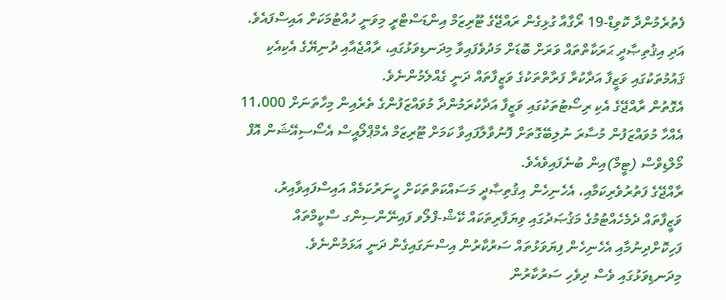ފެތުރެމުންދާ ކޮވިޑް-19 ރޯގާއާ ގުޅިގެން ރައްޖޭގެ ޓޫރިޒަމް އިންޑަސްޓްރީ މިވަނީ ހުއްޓުމަކަށް އައިސްފައެވެ. އަދި އިޤުތިޞާދީ ޙަރަކާތްތައް ވަރަށް ބޮޑަށް މަދުވެފައިވާ މިދަނޑިވަޅުގައި، ރާއްޖެއާއި ދުނިޔޭގެ އެކިއެކި ޤައުމުތަކުގައި ވަޒީފާ އަދާކުރާ ފަރާތްތަކުގެ ވަޒީފާތައް ދަނީ ގެއްލެމުންނެވެ.
އެގޮތުން ރާއްޖޭގެ އެކި ރިސޯޓުތަކުގައި ވަޒީފާ އަދާކުރަމުންދާ މުވައްޒަފުންގެ ތެރެއިން މިހާތަނަށް 11،000 އެއްހާ މުވައްޒަފުން މުސާރަ ނުލިބޭގޮތަށް ފޮނުވާލާފައިވާ ކަމަށް ޓޫރިޒަމް އެމްޕްލޯއީސް އެސޯސިއޭޝަން އޮފް މޯލްޑިވްސް (ޓީމް)އިން ބުނެފައިވެއެވެ.
ރާއްޖޭގެ ފަތުރުވެރިކަމާއި، އެހެނިހެން އިޤުތިޞާދީ މަސައްކަތްތަކަށް ހީނަރުކަމެއް އައިސްފައިވާއިރު، ވަޒީފާތައް ދެމެހެއްޓުމުގެ މަޤުޞަދުގައި ވިޔަފާރިތަކައް ކޭޝް-ފްލޯވ ފައިނޭންސިންގ ސްކީމްތައް ފަހިކޮށްދިނުމާއި އެހެނިހެން ފިޔަވަޅުތައް ސަރުކާރުން އިސްނަގައިގެން ދަނީ އަޅަމުންނެވެ.
މިދަނޑިވަޅުގައި ވެސް ދިވެހި ސަރުކާރުން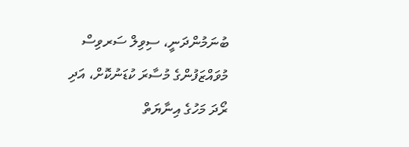ބުނަމުންދަނީ، ސިވިލް ސަރވިސް މުވައްޒަފުންގެ މުސާރަ ކުޑަނުކޮށް، އަދި ރޯދަ މަހުގެ އިނާޔަތް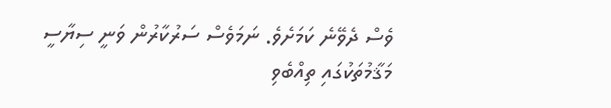ވެސް ދެވޭނެ ކަމަށެވެ. ނަމަވެސް ސަރުކާރުން ވަނީ ސިޔާސީ މަޤާމުތަކުގައި ތިއްބެވި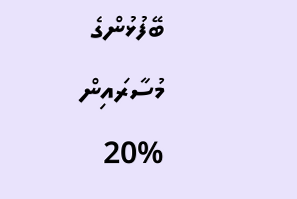ބޭފުޅުންގެ މުސާރައިން %20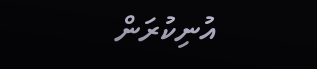އުނިކުރަން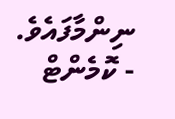ނިންމާފައެވެ.
- ކޮމެންޓް